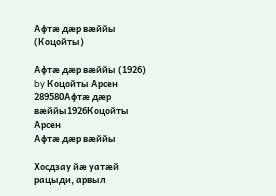Афтæ дæр вæййы (Коцойты)

Афтæ дæр вæййы (1926)
by Коцойты Арсен
289580Афтæ дæр вæййы1926Коцойты Арсен
Афтæ дæр вæййы

Хосдзау йæ уатæй рацыди, арвыл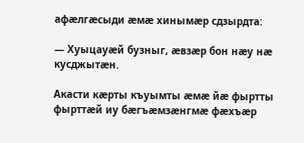афæлгæсыди æмæ хинымæр сдзырдта:

— Хуыцауæй бузныг, æвзæр бон нæу нæ кусджытæн.

Акасти кæрты къуымты æмæ йæ фыртты фырттæй иу бæгъæмзæнгмæ фæхъæр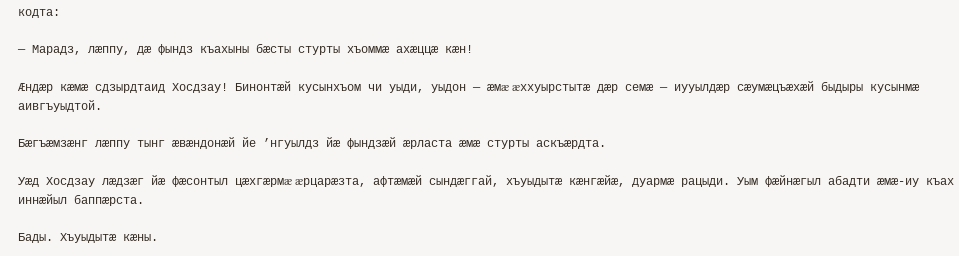кодта:

— Марадз, лæппу, дæ фындз къахыны бæсты стурты хъоммæ ахæццæ кæн!

Æндæр кæмæ сдзырдтаид Хосдзау! Бинонтæй кусынхъом чи уыди, уыдон — æмæ æххуырстытæ дæр семæ — иууылдæр сæумæцъæхæй быдыры кусынмæ аивгъуыдтой.

Бæгъæмзæнг лæппу тынг æвæндонæй йе ’нгуылдз йæ фындзæй æрласта æмæ стурты аскъæрдта.

Уæд Хосдзау лæдзæг йæ фæсонтыл цæхгæрмæ æрцарæзта, афтæмæй сындæггай, хъуыдытæ кæнгæйæ, дуармæ рацыди. Уым фæйнæгыл абадти æмæ-иу къах иннæйыл баппæрста.

Бады. Хъуыдытæ кæны.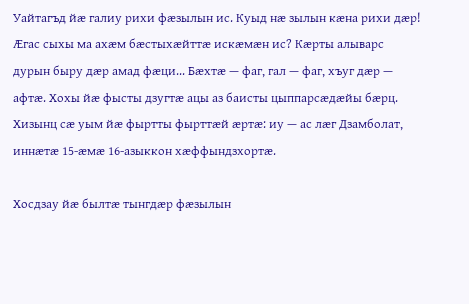Уайтагъд йæ галиу рихи фæзылын ис. Куыд нæ зылын кæна рихи дæр! Æгас сыхы ма ахæм бæстыхæйттæ искæмæн ис? Кæрты алыварс дурын быру дæр амад фæци... Бæхтæ — фаг, гал — фаг, хъуг дæр — афтæ. Хохы йæ фысты дзугтæ ацы аз баисты цыппарсæдæйы бæрц. Хизынц сæ уым йæ фыртты фырттæй æртæ: иу — ас лæг Дзамболат, иннæтæ 15-æмæ 16-азыккон хæффындзхортæ.

Хосдзау йæ былтæ тынгдæр фæзылын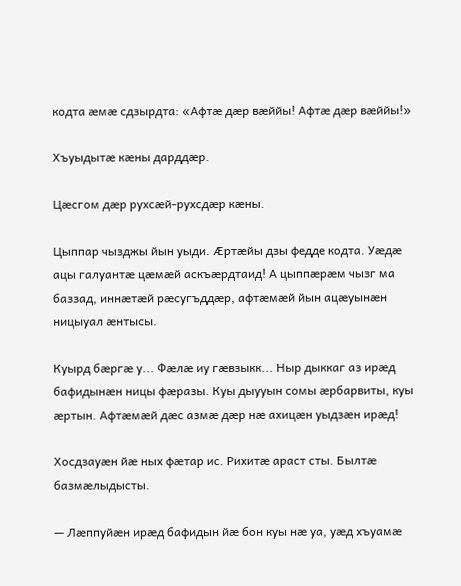кодта æмæ сдзырдта: «Афтæ дæр вæййы! Афтæ дæр вæййы!»

Хъуыдытæ кæны дарддæр.

Цæсгом дæр рухсæй-рухсдæр кæны.

Цыппар чызджы йын уыди. Æртæйы дзы федде кодта. Уæдæ ацы галуантæ цæмæй аскъæрдтаид! А цыппæрæм чызг ма баззад, иннæтæй рæсугъддæр, афтæмæй йын ацæуынæн ницыуал æнтысы.

Куырд бæргæ у... Фæлæ иу гæвзыкк... Ныр дыккаг аз ирæд бафидынæн ницы фæразы. Куы дыууын сомы æрбарвиты, куы æртын. Афтæмæй дæс азмæ дæр нæ ахицæн уыдзæн ирæд!

Хосдзауæн йæ ных фæтар ис. Рихитæ араст сты. Былтæ базмæлыдысты.

— Лæппуйæн ирæд бафидын йæ бон куы нæ уа, уæд хъуамæ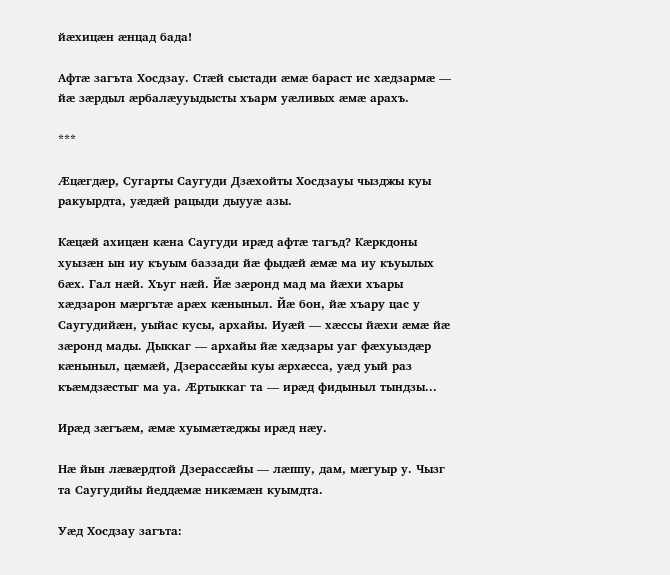йæхицæн æнцад бада!

Афтæ загъта Хосдзау. Стæй сыстади æмæ бараст ис хæдзармæ — йæ зæрдыл æрбалæууыдысты хъарм уæливых æмæ арахъ.

***

Æцæгдæр, Сугарты Саугуди Дзæхойты Хосдзауы чызджы куы ракуырдта, уæдæй рацыди дыууæ азы.

Кæцæй ахицæн кæна Саугуди ирæд афтæ тагъд? Кæркдоны хуызæн ын иу къуым баззади йæ фыдæй æмæ ма иу къуылых бæх. Гал нæй. Хъуг нæй. Йæ зæронд мад ма йæхи хъары хæдзарон мæргътæ арæх кæныныл. Йæ бон, йæ хъару цас у Саугудийæн, уыйас кусы, архайы. Иуæй — хæссы йæхи æмæ йæ зæронд мады. Дыккаг — архайы йæ хæдзары уаг фæхуыздæр кæныныл, цæмæй, Дзерассæйы куы æрхæсса, уæд уый раз къæмдзæстыг ма уа. Æртыккаг та — ирæд фидыныл тындзы...

Ирæд зæгъæм, æмæ хуымæтæджы ирæд нæу.

Нæ йын лæвæрдтой Дзерассæйы — лæппу, дам, мæгуыр у. Чызг та Саугудийы йеддæмæ никæмæн куымдта.

Уæд Хосдзау загъта: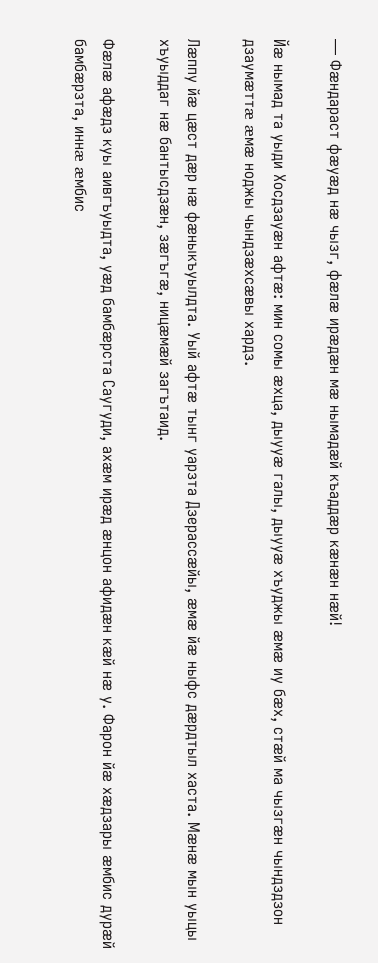— Фæндараст фæуæд нæ чызг, фæлæ ирæдæн мæ нымадæй къаддæр кæнæн нæй!

Йæ нымад та уыди Хосдзауæн афтæ: мин сомы æхца, дыууæ галы, дыууæ хъуджы æмæ иу бæх, стæй ма чызгæн чындздзон дзаумæттæ æмæ ноджы чындзæхсæвы хардз.

Лæппу йæ цæст дæр нæ фæныкъуылдта. Уый афтæ тынг уарзта Дзерассæйы, æмæ йæ ныфс дæрдтыл хаста. Мæнæ мын уыцы хъуыддаг нæ бантысдзæн, зæгъгæ, ницæмæй загътаид.

Фæлæ афæдз куы аивгъуыдта, уæд бамбæрста Саугуди, ахæм ирæд æнцон афидæн кæй нæ у. Фарон йæ хæдзары æмбис дурæй бамбæрзта, иннæ æмбис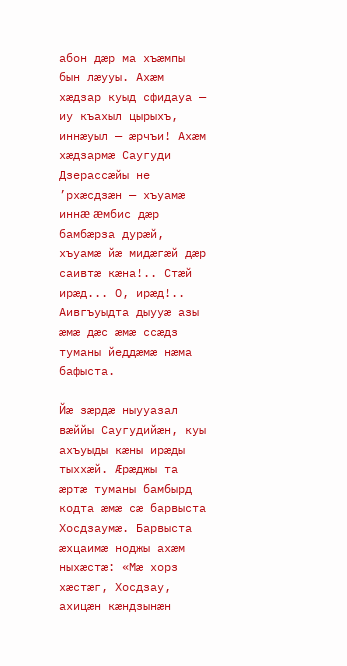абон дæр ма хъæмпы бын лæууы. Ахæм хæдзар куыд сфидауа — иу къахыл цырыхъ, иннæуыл — æрчъи! Ахæм хæдзармæ Саугуди Дзерассæйы не ’рхæсдзæн — хъуамæ иннæ æмбис дæр бамбæрза дурæй, хъуамæ йæ мидæгæй дæр саивтæ кæна!.. Стæй ирæд... О, ирæд!.. Аивгъуыдта дыууæ азы æмæ дæс æмæ ссæдз туманы йеддæмæ нæма бафыста.

Йæ зæрдæ ныууазал вæййы Саугудийæн, куы ахъуыды кæны ирæды тыххæй. Æрæджы та æртæ туманы бамбырд кодта æмæ сæ барвыста Хосдзаумæ. Барвыста æхцаимæ ноджы ахæм ныхæстæ: «Мæ хорз хæстæг, Хосдзау, ахицæн кæндзынæн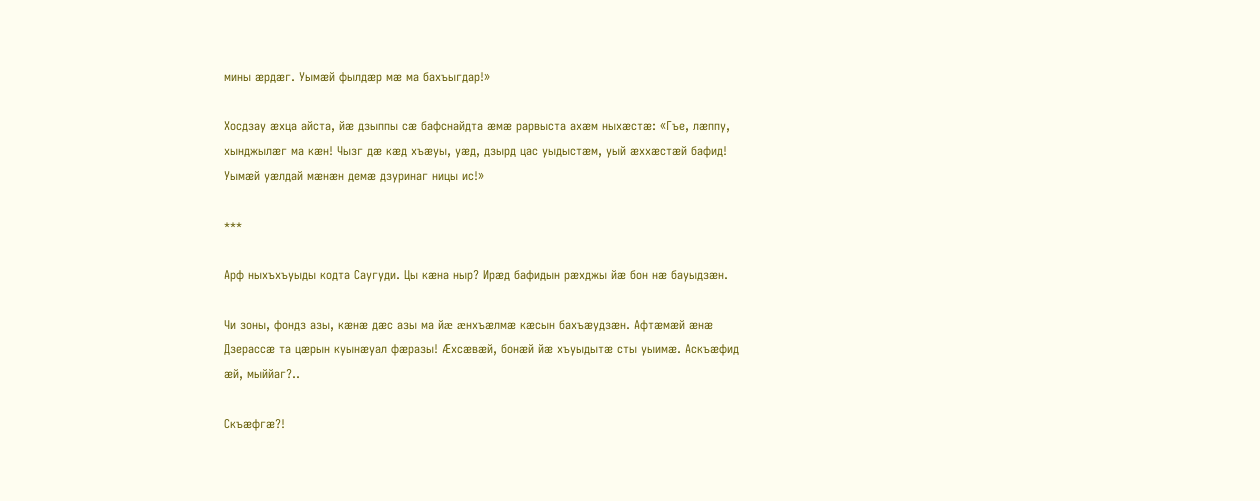мины æрдæг. Уымæй фылдæр мæ ма бахъыгдар!»

Хосдзау æхца айста, йæ дзыппы сæ бафснайдта æмæ рарвыста ахæм ныхæстæ: «Гъе, лæппу, хынджылæг ма кæн! Чызг дæ кæд хъæуы, уæд, дзырд цас уыдыстæм, уый æххæстæй бафид! Уымæй уæлдай мæнæн демæ дзуринаг ницы ис!»

***

Арф ныхъхъуыды кодта Саугуди. Цы кæна ныр? Ирæд бафидын рæхджы йæ бон нæ бауыдзæн.

Чи зоны, фондз азы, кæнæ дæс азы ма йæ æнхъæлмæ кæсын бахъæудзæн. Афтæмæй æнæ Дзерассæ та цæрын куынæуал фæразы! Æхсæвæй, бонæй йæ хъуыдытæ сты уыимæ. Аскъæфид æй, мыййаг?..

Скъæфгæ?!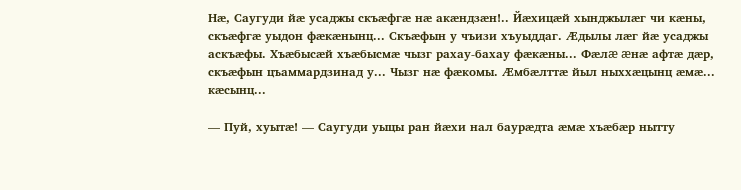Нæ, Саугуди йæ усаджы скъæфгæ нæ акæндзæн!.. Йæхицæй хынджылæг чи кæны, скъæфгæ уыдон фæкæнынц... Скъæфын у чъизи хъуыддаг. Æдылы лæг йæ усаджы аскъæфы. Хъæбысæй хъæбысмæ чызг рахау-бахау фæкæны... Фæлæ æнæ афтæ дæр, скъæфын цъаммардзинад у... Чызг нæ фæкомы. Æмбæлттæ йыл ныххæцынц æмæ... кæсынц...

— Пуй, хуытæ! — Саугуди уыцы ран йæхи нал баурæдта æмæ хъæбæр нытту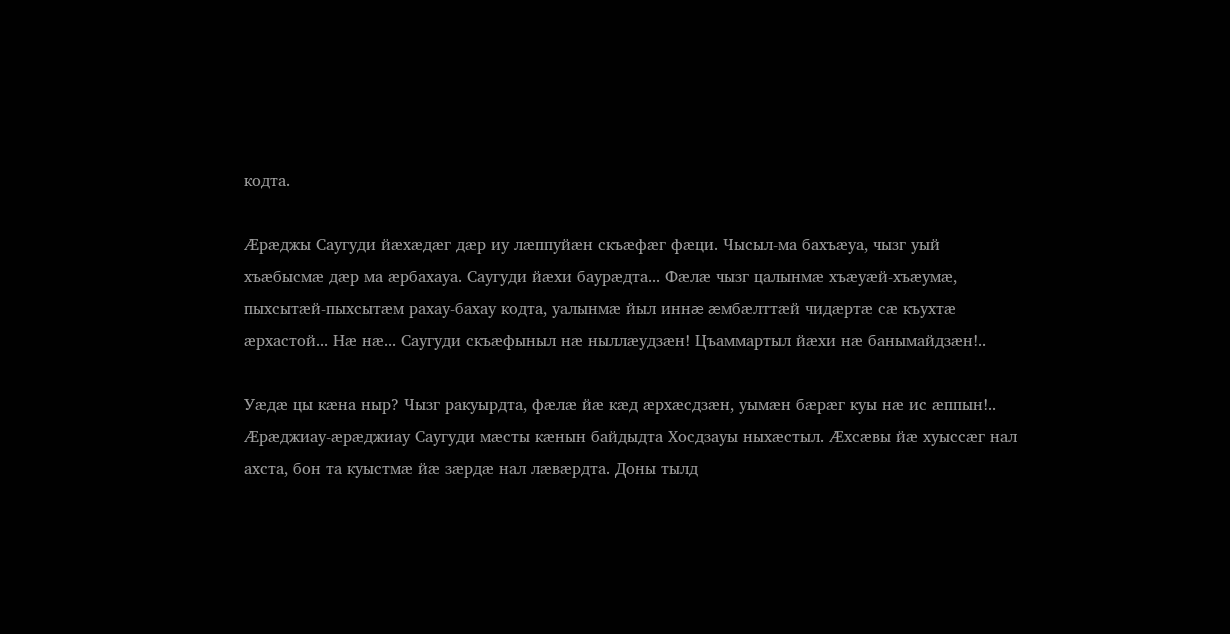кодта.

Æрæджы Саугуди йæхæдæг дæр иу лæппуйæн скъæфæг фæци. Чысыл-ма бахъæуа, чызг уый хъæбысмæ дæр ма æрбахауа. Саугуди йæхи баурæдта... Фæлæ чызг цалынмæ хъæуæй-хъæумæ, пыхсытæй-пыхсытæм рахау-бахау кодта, уалынмæ йыл иннæ æмбæлттæй чидæртæ сæ къухтæ æрхастой... Нæ нæ... Саугуди скъæфыныл нæ ныллæудзæн! Цъаммартыл йæхи нæ банымайдзæн!..

Уæдæ цы кæна ныр? Чызг ракуырдта, фæлæ йæ кæд æрхæсдзæн, уымæн бæрæг куы нæ ис æппын!.. Æрæджиау-æрæджиау Саугуди мæсты кæнын байдыдта Хосдзауы ныхæстыл. Æхсæвы йæ хуыссæг нал ахста, бон та куыстмæ йæ зæрдæ нал лæвæрдта. Доны тылд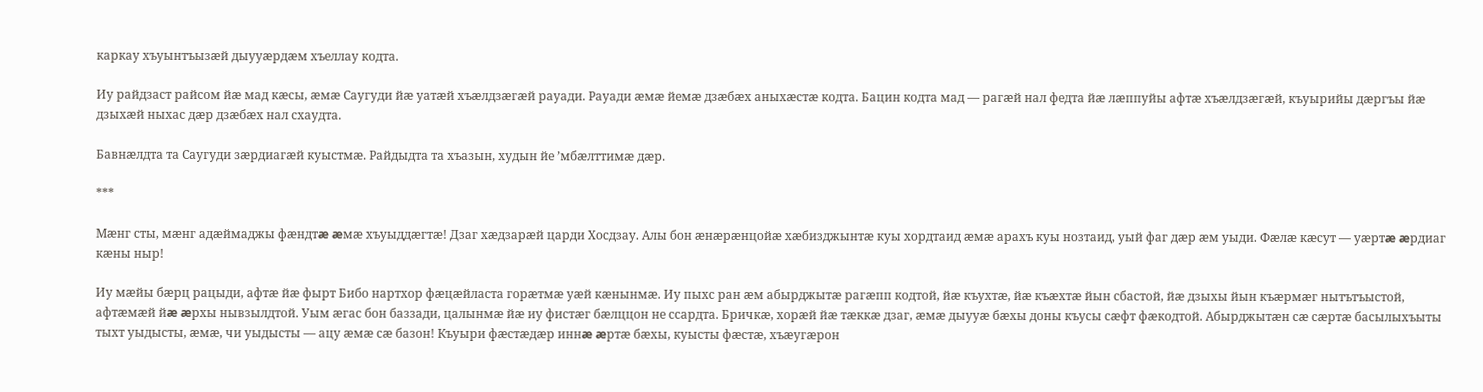каркау хъуынтъызæй дыууæрдæм хъеллау кодта.

Иу райдзаст райсом йæ мад кæсы, æмæ Саугуди йæ уатæй хъæлдзæгæй рауади. Рауади æмæ йемæ дзæбæх аныхæстæ кодта. Бацин кодта мад — рагæй нал федта йæ лæппуйы афтæ хъæлдзæгæй, къуырийы дæргъы йæ дзыхæй ныхас дæр дзæбæх нал схаудта.

Бавнæлдта та Саугуди зæрдиагæй куыстмæ. Райдыдта та хъазын, худын йе ’мбæлттимæ дæр.

***

Мæнг сты, мæнг адæймаджы фæндтæ æмæ хъуыддæгтæ! Дзаг хæдзарæй царди Хосдзау. Алы бон æнæрæнцойæ хæбизджынтæ куы хордтаид æмæ арахъ куы нозтаид, уый фаг дæр æм уыди. Фæлæ кæсут — уæртæ æрдиаг кæны ныр!

Иу мæйы бæрц рацыди, афтæ йæ фырт Бибо нартхор фæцæйласта горæтмæ уæй кæнынмæ. Иу пыхс ран æм абырджытæ рагæпп кодтой, йæ къухтæ, йæ къæхтæ йын сбастой, йæ дзыхы йын къæрмæг нытътъыстой, афтæмæй йæ æрхы нывзылдтой. Уым æгас бон баззади, цалынмæ йæ иу фистæг бæлццон не ссардта. Бричкæ, хорæй йæ тæккæ дзаг, æмæ дыууæ бæхы доны къусы сæфт фæкодтой. Абырджытæн сæ сæртæ басылыхъыты тыхт уыдысты, æмæ, чи уыдысты — ацу æмæ сæ базон! Къуыри фæстæдæр иннæ æртæ бæхы, куысты фæстæ, хъæугæрон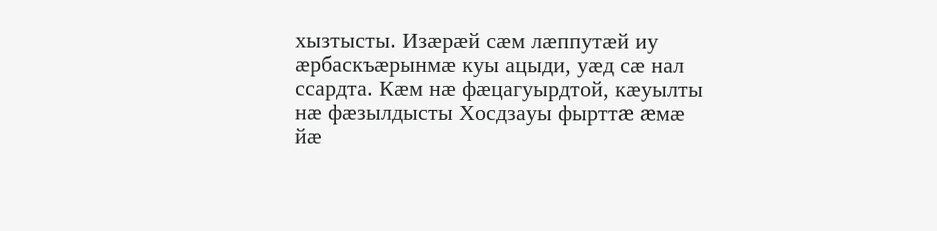хызтысты. Изæрæй сæм лæппутæй иу æрбаскъæрынмæ куы ацыди, уæд сæ нал ссардта. Кæм нæ фæцагуырдтой, кæуылты нæ фæзылдысты Хосдзауы фырттæ æмæ йæ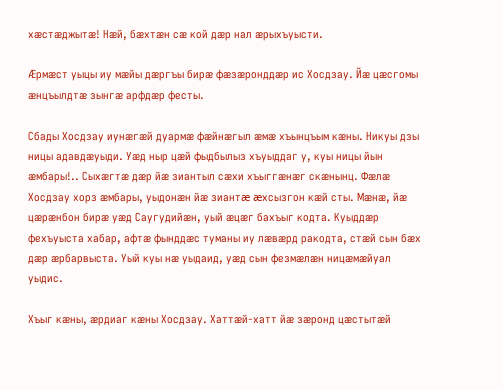хæстæджытæ! Нæй, бæхтæн сæ кой дæр нал æрыхъуысти.

Æрмæст уыцы иу мæйы дæргъы бирæ фæзæронддæр ис Хосдзау. Йæ цæсгомы æнцъылдтæ зынгæ арфдæр фесты.

Сбады Хосдзау иунæгæй дуармæ фæйнæгыл æмæ хъынцъым кæны. Никуы дзы ницы адавдæуыди. Уæд ныр цæй фыдбылыз хъуыддаг у, куы ницы йын æмбары!.. Сыхæгтæ дæр йæ зиантыл сæхи хъыггæнæг скæнынц. Фæлæ Хосдзау хорз æмбары, уыдонæн йæ зиантæ æхсызгон кæй сты. Мæнæ, йæ цæрæнбон бирæ уæд Саугудийæн, уый æцæг бахъыг кодта. Куыддæр фехъуыста хабар, афтæ фынддæс туманы иу лæвæрд ракодта, стæй сын бæх дæр æрбарвыста. Уый куы нæ уыдаид, уæд сын фезмæлæн ницæмæйуал уыдис.

Хъыг кæны, æрдиаг кæны Хосдзау. Хаттæй-хатт йæ зæронд цæстытæй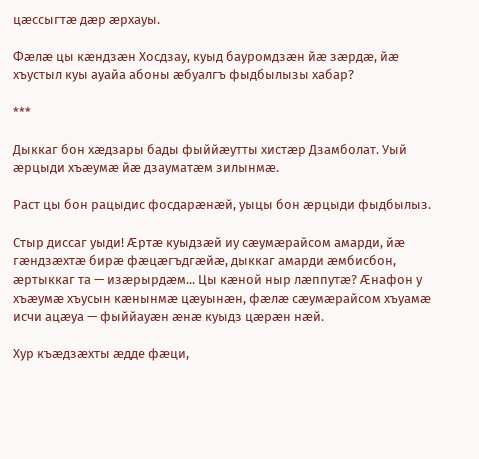цæссыгтæ дæр æрхауы.

Фæлæ цы кæндзæн Хосдзау, куыд бауромдзæн йæ зæрдæ, йæ хъустыл куы ауайа абоны æбуалгъ фыдбылызы хабар?

***

Дыккаг бон хæдзары бады фыййæутты хистæр Дзамболат. Уый æрцыди хъæумæ йæ дзауматæм зилынмæ.

Раст цы бон рацыдис фосдарæнæй, уыцы бон æрцыди фыдбылыз.

Стыр диссаг уыди! Æртæ куыдзæй иу сæумæрайсом амарди, йæ гæндзæхтæ бирæ фæцæгъдгæйæ, дыккаг амарди æмбисбон, æртыккаг та — изæрырдæм... Цы кæной ныр лæппутæ? Æнафон у хъæумæ хъусын кæнынмæ цæуынæн, фæлæ сæумæрайсом хъуамæ исчи ацæуа — фыййауæн æнæ куыдз цæрæн нæй.

Хур къæдзæхты æдде фæци,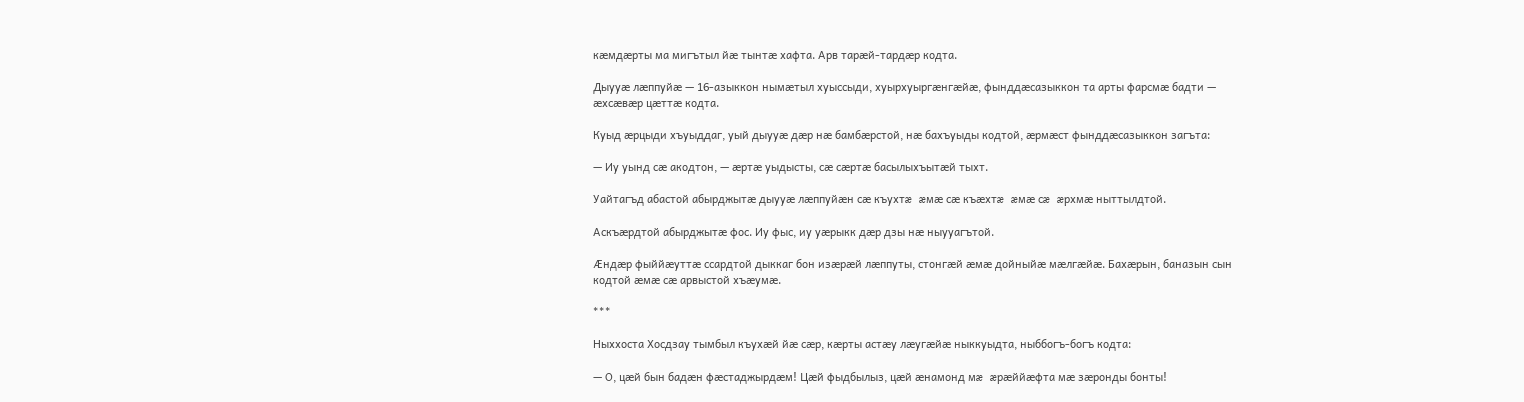кæмдæрты ма мигътыл йæ тынтæ хафта. Арв тарæй-тардæр кодта.

Дыууæ лæппуйæ — 16-азыккон нымæтыл хуыссыди, хуырхуыргæнгæйæ, фынддæсазыккон та арты фарсмæ бадти — æхсæвæр цæттæ кодта.

Куыд æрцыди хъуыддаг, уый дыууæ дæр нæ бамбæрстой, нæ бахъуыды кодтой, æрмæст фынддæсазыккон загъта:

— Иу уынд сæ акодтон, — æртæ уыдысты, сæ сæртæ басылыхъытæй тыхт.

Уайтагъд абастой абырджытæ дыууæ лæппуйæн сæ къухтæ æмæ сæ къæхтæ æмæ сæ æрхмæ ныттылдтой.

Аскъæрдтой абырджытæ фос. Иу фыс, иу уæрыкк дæр дзы нæ ныууагътой.

Æндæр фыййæуттæ ссардтой дыккаг бон изæрæй лæппуты, стонгæй æмæ дойныйæ мæлгæйæ. Бахæрын, баназын сын кодтой æмæ сæ арвыстой хъæумæ.

***

Ныххоста Хосдзау тымбыл къухæй йæ сæр, кæрты астæу лæугæйæ ныккуыдта, ныббогъ-богъ кодта:

— О, цæй бын бадæн фæстаджырдæм! Цæй фыдбылыз, цæй æнамонд мæ æрæййæфта мæ зæронды бонты!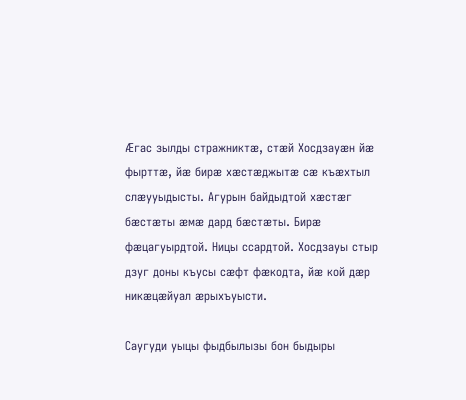Æгас зылды стражниктæ, стæй Хосдзауæн йæ фырттæ, йæ бирæ хæстæджытæ сæ къæхтыл слæууыдысты. Агурын байдыдтой хæстæг бæстæты æмæ дард бæстæты. Бирæ фæцагуырдтой. Ницы ссардтой. Хосдзауы стыр дзуг доны къусы сæфт фæкодта, йæ кой дæр никæцæйуал æрыхъуысти.

Саугуди уыцы фыдбылызы бон быдыры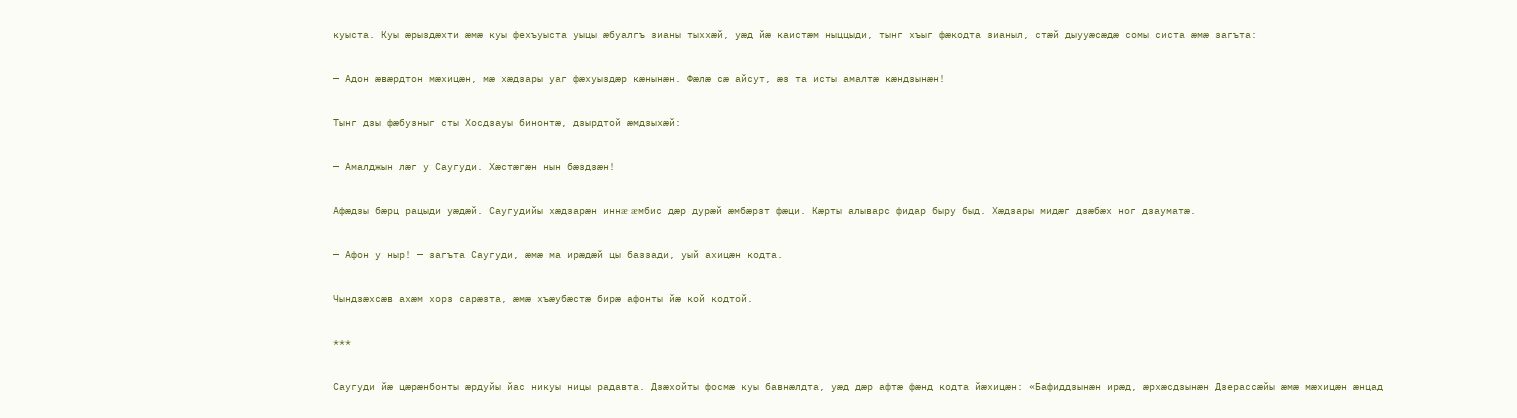куыста. Куы æрыздæхти æмæ куы фехъуыста уыцы æбуалгъ зианы тыххæй, уæд йæ каистæм ныццыди, тынг хъыг фæкодта зианыл, стæй дыууæсæдæ сомы систа æмæ загъта:

— Адон æвæрдтон мæхицæн, мæ хæдзары уаг фæхуыздæр кæнынæн. Фæлæ сæ айсут, æз та исты амалтæ кæндзынæн!

Тынг дзы фæбузныг сты Хосдзауы бинонтæ, дзырдтой æмдзыхæй:

— Амалджын лæг у Саугуди. Хæстæгæн нын бæздзæн!

Афæдзы бæрц рацыди уæдæй. Саугудийы хæдзарæн иннæ æмбис дæр дурæй æмбæрзт фæци. Кæрты алыварс фидар быру быд. Хæдзары мидæг дзæбæх ног дзауматæ.

— Афон у ныр! — загъта Саугуди, æмæ ма ирæдæй цы баззади, уый ахицæн кодта.

Чындзæхсæв ахæм хорз сарæзта, æмæ хъæубæстæ бирæ афонты йæ кой кодтой.

***

Саугуди йæ цæрæнбонты æрдуйы йас никуы ницы радавта. Дзæхойты фосмæ куы бавнæлдта, уæд дæр афтæ фæнд кодта йæхицæн: «Бафиддзынæн ирæд, æрхæсдзынæн Дзерассæйы æмæ мæхицæн æнцад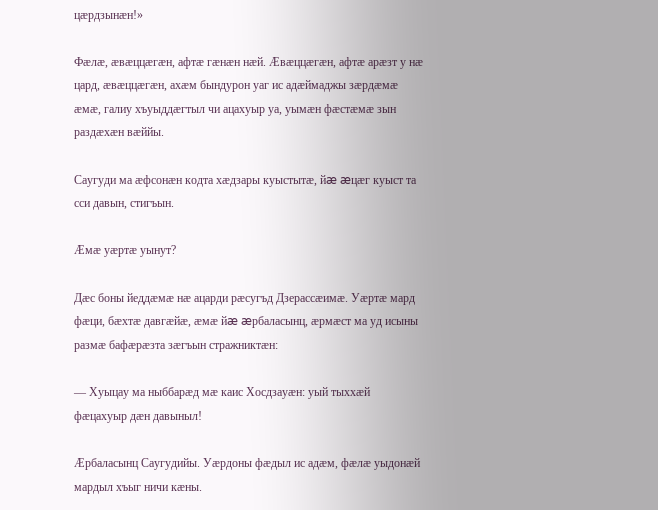цæрдзынæн!»

Фæлæ, æвæццæгæн, афтæ гæнæн нæй. Æвæццæгæн, афтæ арæзт у нæ цард, æвæццæгæн, ахæм бындурон уаг ис адæймаджы зæрдæмæ æмæ, галиу хъуыддæгтыл чи ацахуыр уа, уымæн фæстæмæ зын раздæхæн вæййы.

Саугуди ма æфсонæн кодта хæдзары куыстытæ, йæ æцæг куыст та сси давын, стигъын.

Æмæ уæртæ уынут?

Дæс боны йеддæмæ нæ ацарди рæсугъд Дзерассæимæ. Уæртæ мард фæци, бæхтæ давгæйæ, æмæ йæ æрбаласынц, æрмæст ма уд исыны размæ бафæрæзта зæгъын стражниктæн:

— Хуыцау ма ныббарæд мæ каис Хосдзауæн: уый тыххæй фæцахуыр дæн давыныл!

Æрбаласынц Саугудийы. Уæрдоны фæдыл ис адæм, фæлæ уыдонæй мардыл хъыг ничи кæны.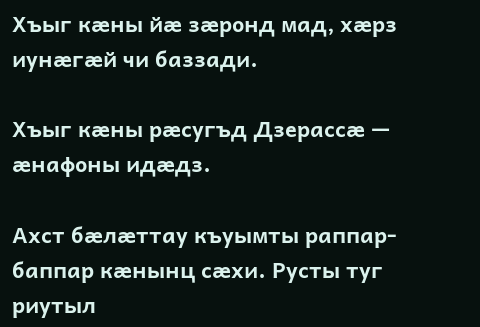Хъыг кæны йæ зæронд мад, хæрз иунæгæй чи баззади.

Хъыг кæны рæсугъд Дзерассæ — æнафоны идæдз.

Ахст бæлæттау къуымты раппар-баппар кæнынц сæхи. Русты туг риутыл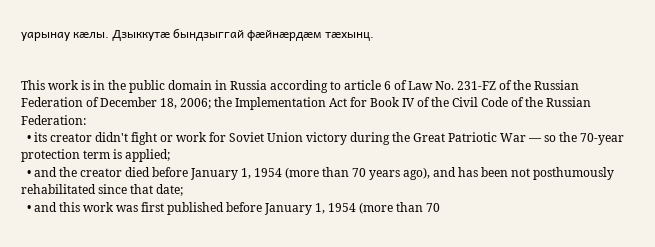уарынау кæлы. Дзыккутæ бындзыггай фæйнæрдæм тæхынц.


This work is in the public domain in Russia according to article 6 of Law No. 231-FZ of the Russian Federation of December 18, 2006; the Implementation Act for Book IV of the Civil Code of the Russian Federation:
  • its creator didn't fight or work for Soviet Union victory during the Great Patriotic War — so the 70-year protection term is applied;
  • and the creator died before January 1, 1954 (more than 70 years ago), and has been not posthumously rehabilitated since that date;
  • and this work was first published before January 1, 1954 (more than 70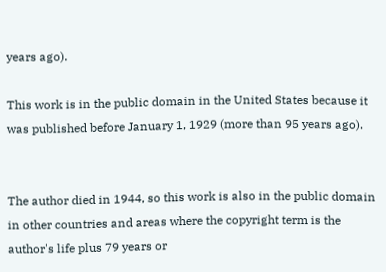years ago).

This work is in the public domain in the United States because it was published before January 1, 1929 (more than 95 years ago).


The author died in 1944, so this work is also in the public domain in other countries and areas where the copyright term is the author's life plus 79 years or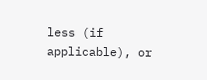less (if applicable), or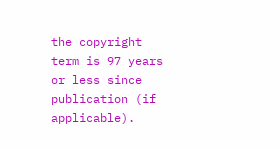the copyright term is 97 years or less since publication (if applicable).